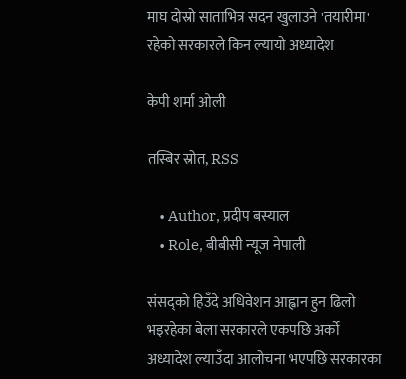माघ दोस्रो साताभित्र सदन खुलाउने 'तयारीमा' रहेको सरकारले किन ल्यायो अध्यादेश

केपी शर्मा ओली

तस्बिर स्रोत, RSS

    • Author, प्रदीप बस्याल
    • Role, बीबीसी न्यूज नेपाली

संसद्‍को हिउँदे अधिवेशन आह्वान हुन ढिलो भइरहेका बेला सरकारले एकपछि अर्को अध्यादेश ल्याउँदा आलोचना भएपछि सरकारका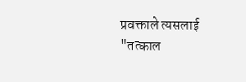प्रवक्ताले त्यसलाई "तत्काल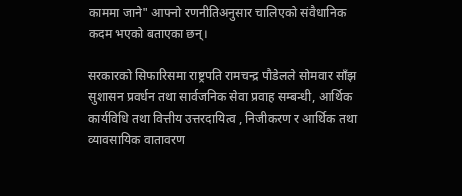काममा जाने" आफ्नो रणनीतिअनुसार चालिएको संवैधानिक कदम भएको बताएका छन्।

सरकारको सिफारिसमा राष्ट्रपति रामचन्द्र पौडेलले सोमवार साँझ सुशासन प्रवर्धन तथा सार्वजनिक सेवा प्रवाह सम्बन्धी, आर्थिक कार्यविधि तथा वित्तीय उत्तरदायित्व , निजीकरण र आर्थिक तथा व्यावसायिक वातावरण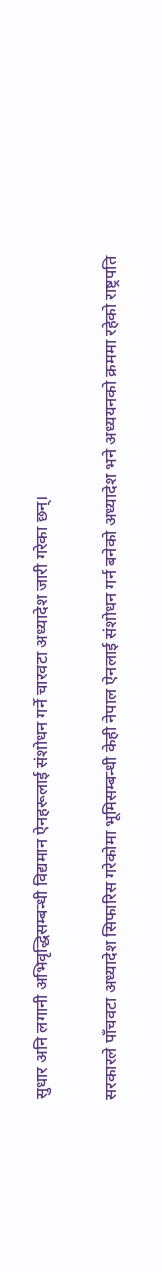सुधार अनि लगानी अभिवृद्धिसम्बन्धी विद्यमान ऐनहरूलाई संशोधन गर्ने चारवटा अध्यादेश जारी गरेका छन्।

सरकारले पाँचवटा अध्यादेश सिफारिस गरेकोमा भूमिसम्बन्धी केही नेपाल ऐनलाई संशोधन गर्न बनेको अध्यादेश भने अध्ययनको क्रममा रहेको राष्ट्रपति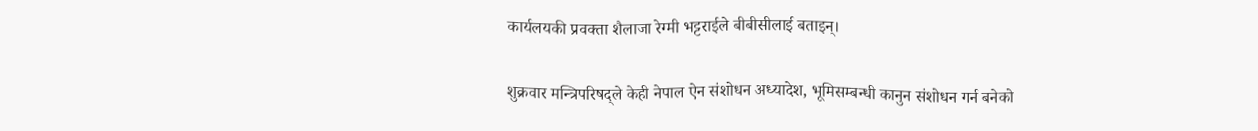कार्यलयकी प्रवक्ता शैलाजा रेग्मी भट्टराईले बीबीसीलाई बताइन्।

शुक्रवार मन्त्रिपरिषद्ले केही नेपाल ऐन संशोधन अध्यादेश, भूमिसम्बन्धी कानुन संशोधन गर्न बनेको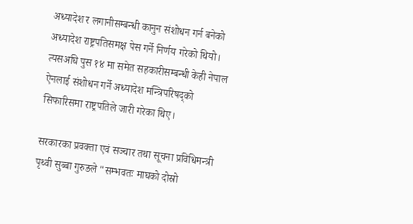अध्यादेश र लगानीसम्बन्धी कानुन संशोधन गर्न बनेको अध्यादेश राष्ट्रपतिसमक्ष पेस गर्ने निर्णय गरेको थियो। त्यसअघि पुस १४ मा समेत सहकारीसम्बन्धी केही नेपाल ऐनलाई संशोधन गर्ने अध्यादेश मन्त्रिपरिषद्को सिफारिसमा राष्ट्रपतिले जारी गरेका थिए।

सरकारका प्रवक्ता एवं सञ्‍चार तथा सूचना प्रविधिमन्त्री पृथ्वी सुब्बा गुरुङले "सम्भवतः माघको दोस्रो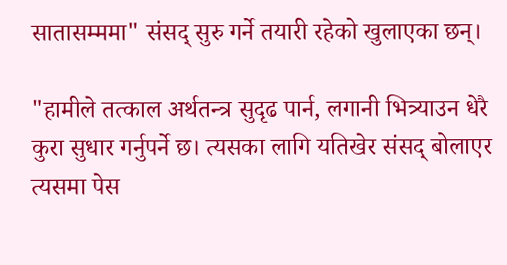सातासम्ममा" संसद् सुरु गर्ने तयारी रहेको खुलाएका छन्।

"हामीले तत्काल अर्थतन्त्र सुदृढ पार्न, लगानी भित्र्याउन धेरै कुरा सुधार गर्नुपर्ने छ। त्यसका लागि यतिखेर संसद् बोलाएर त्यसमा पेस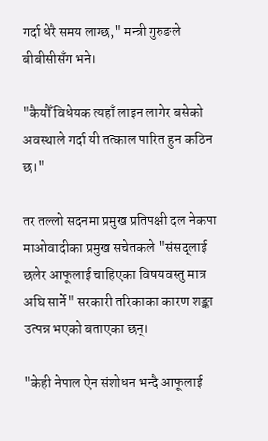गर्दा धेरै समय लाग्छ," मन्त्री गुरुङले बीबीसीसँग भने।

"कैयौँ विधेयक त्यहाँ लाइन लागेर बसेको अवस्थाले गर्दा यी तत्काल पारित हुन कठिन छ।"

तर तल्लो सदनमा प्रमुख प्रतिपक्षी दल नेकपा माओवादीका प्रमुख सचेतकले "संसद्लाई छलेर आफूलाई चाहिएका विषयवस्तु मात्र अघि सार्ने" सरकारी तरिकाका कारण शङ्का उत्पन्न भएको बताएका छन्।

"केही नेपाल ऐन संशोधन भन्दै आफूलाई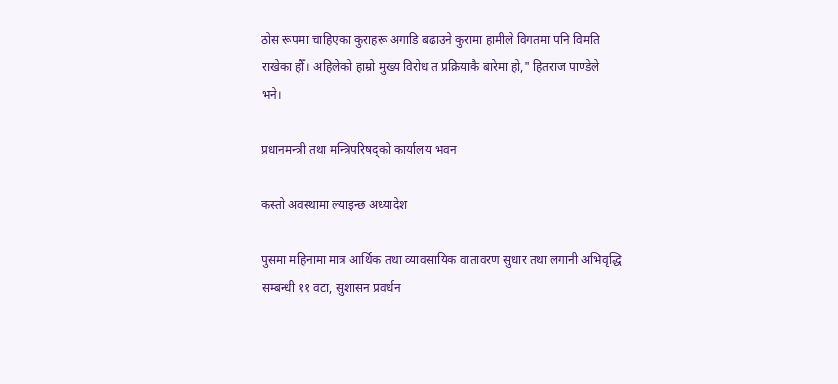ठोस रूपमा चाहिएका कुराहरू अगाडि बढाउने कुरामा हामीले विगतमा पनि विमति राखेका हौँ। अहिलेको हाम्रो मुख्य विरोध त प्रक्रियाकै बारेमा हो," हितराज पाण्डेले भने।

प्रधानमन्त्री तथा मन्त्रिपरिषद्को कार्यालय भवन

कस्तो अवस्थामा ल्याइन्छ अध्यादेश

पुसमा महिनामा मात्र आर्थिक तथा व्यावसायिक वातावरण सुधार तथा लगानी अभिवृद्धि सम्बन्धी ११ वटा, सुशासन प्रवर्धन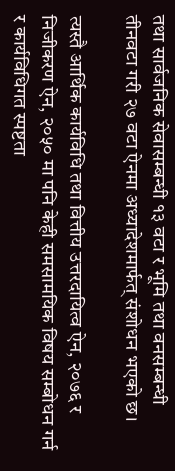तथा सार्वजनिक सेवासम्बन्धी १३ वटा र भूमि तथा वनसम्बन्धी तीनवटा गरी २७ वटा ऐनमा अध्यादेशमार्फत् संशोधन भएको छ।

त्यस्तै आर्थिक कार्यविधि तथा वित्तीय उत्तरदायित्व ऐन, २०७६ र निजीकरण ऐन, २०५० मा पनि केही समसामयिक विषय सम्बोधन गर्न र कार्यविधिगत स्पष्टता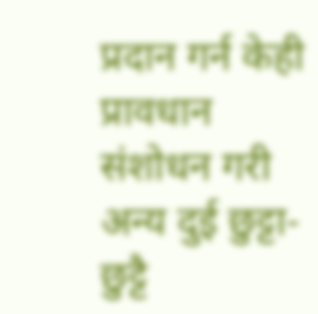प्रदान गर्न केही प्रावधान संशोधन गरी अन्य दुई छुट्टा-छुट्टै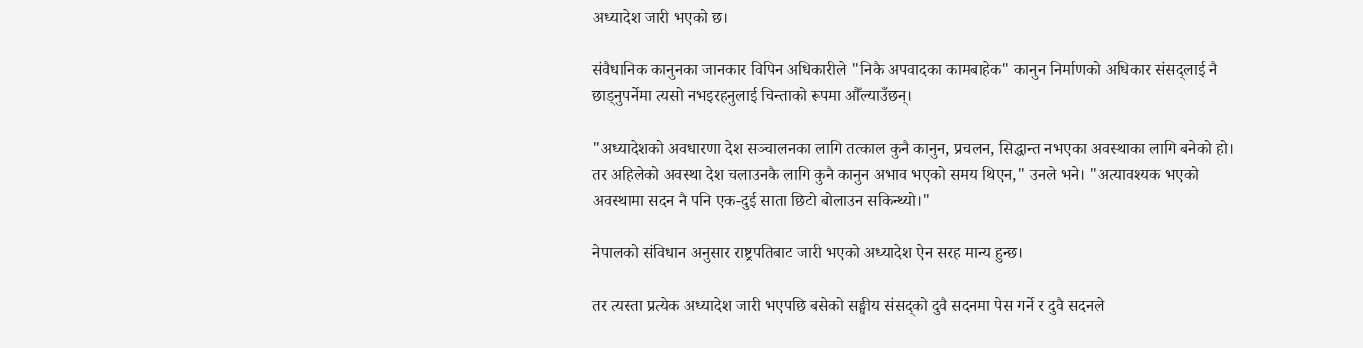अध्यादेश जारी भएको छ।

संवैधानिक कानुनका जानकार विपिन अधिकारीले "निकै अपवादका कामबाहेक" कानुन निर्माणको अधिकार संसद्लाई नै छाड्नुपर्नेमा त्यसो नभइरहनुलाई चिन्ताको रूपमा औँल्याउँछन्।

"अध्यादेशको अवधारणा देश सञ्चालनका लागि तत्काल कुनै कानुन, प्रचलन, सिद्धान्त नभएका अवस्थाका लागि बनेको हो। तर अहिलेको अवस्था देश चलाउनकै लागि कुनै कानुन अभाव भएको समय थिएन," उनले भने। "अत्यावश्यक भएको अवस्थामा सदन नै पनि एक-दुई साता छिटो बोलाउन सकिन्थ्यो।"

नेपालको संविधान अनुसार राष्ट्रपतिबाट जारी भएको अध्यादेश ऐन सरह मान्य हुन्छ।

तर त्यस्ता प्रत्येक अध्यादेश जारी भएपछि बसेको सङ्घीय संसद्को दुवै सदनमा पेस गर्ने र दुवै सदनले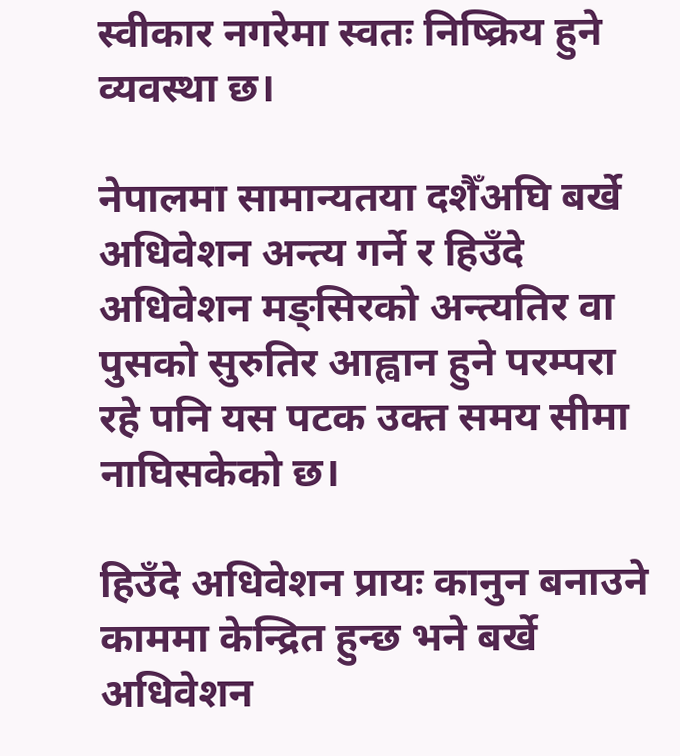स्वीकार नगरेमा स्वतः निष्क्रिय हुने व्यवस्था छ।

नेपालमा सामान्यतया दशैँअघि बर्खे अधिवेशन अन्त्य गर्ने र हिउँदे अधिवेशन मङ्सिरको अन्त्यतिर वा पुसको सुरुतिर आह्वान हुने परम्परा रहे पनि यस पटक उक्त समय सीमा नाघिसकेको छ।

हिउँदे अधिवेशन प्रायः कानुन बनाउने काममा केन्द्रित हुन्छ भने बर्खे अधिवेशन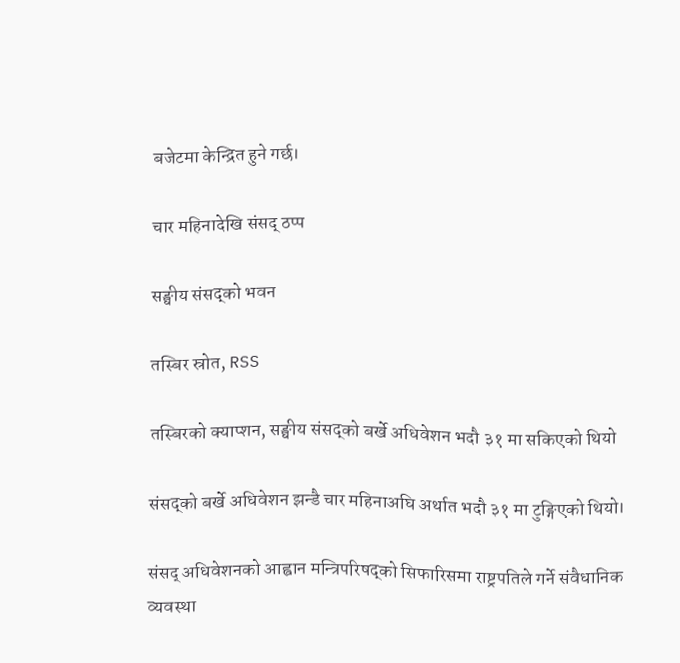बजेटमा केन्द्रित हुने गर्छ।

चार महिनादेखि संसद् ठप्प

सङ्घीय संसद्को भवन

तस्बिर स्रोत, RSS

तस्बिरको क्याप्शन, सङ्घीय संसद्को बर्खे अधिवेशन भदौ ३१ मा सकिएको थियो

संसद्‍को बर्खे अधिवेशन झन्डै चार महिनाअघि अर्थात भदौ ३१ मा टुङ्गिएको थियो।

संसद् अधिवेशनको आह्वान मन्त्रिपरिषद्को सिफारिसमा राष्ट्रपतिले गर्ने संवैधानिक व्यवस्था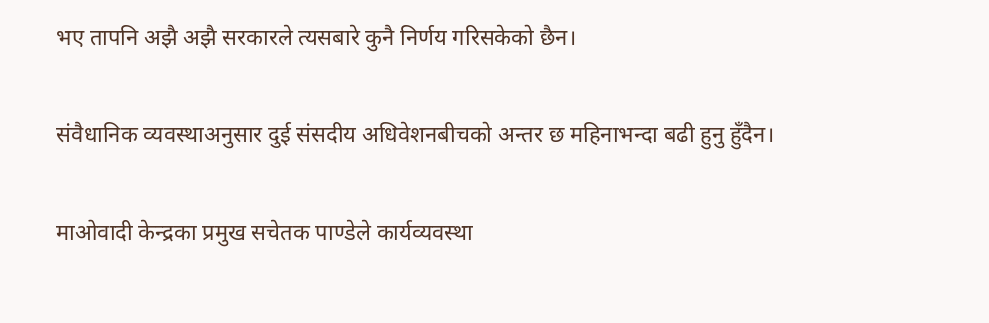भए तापनि अझै अझै सरकारले त्यसबारे कुनै निर्णय गरिसकेको छैन।

संवैधानिक व्यवस्थाअनुसार दुई संसदीय अधिवेशनबीचको अन्तर छ महिनाभन्दा बढी हुनु हुँदैन।

माओवादी केन्द्रका प्रमुख सचेतक पाण्डेले कार्यव्यवस्था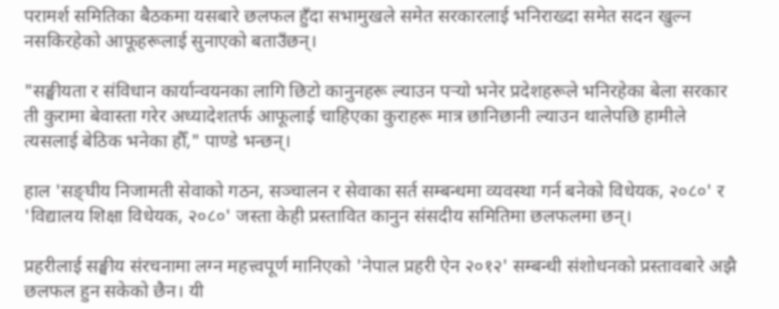परामर्श समितिका बैठकमा यसबारे छलफल हुँदा सभामुखले समेत सरकारलाई भनिराख्दा समेत सदन खुल्न नसकिरहेको आफूहरूलाई सुनाएको बताउँछन्।

"सङ्घीयता र संविधान कार्यान्वयनका लागि छिटो कानुनहरू ल्याउन पर्‍यो भनेर प्रदेशहरूले भनिरहेका बेला सरकार ती कुरामा बेवास्ता गरेर अध्यादेशतर्फ आफूलाई चाहिएका कुराहरू मात्र छानिछानी ल्याउन थालेपछि हामीले त्यसलाई बेठिक भनेका हौँ," पाण्डे भन्छन्।

हाल 'सङ्‌घीय निजामती सेवाको गठन, सञ्चालन र सेवाका सर्त सम्बन्धमा व्यवस्था गर्न बनेको विधेयक, २०८०' र 'विद्यालय शिक्षा विधेयक, २०८०' जस्ता केही प्रस्तावित कानुन संसदीय समितिमा छलफलमा छन्।

प्रहरीलाई सङ्घीय‍ संरचनामा लग्न महत्त्वपूर्ण मानिएको 'नेपाल प्रहरी ऐन २०१२' सम्बन्धी संशोधनको प्रस्तावबारे अझै छलफल हुन सकेको छैन। यी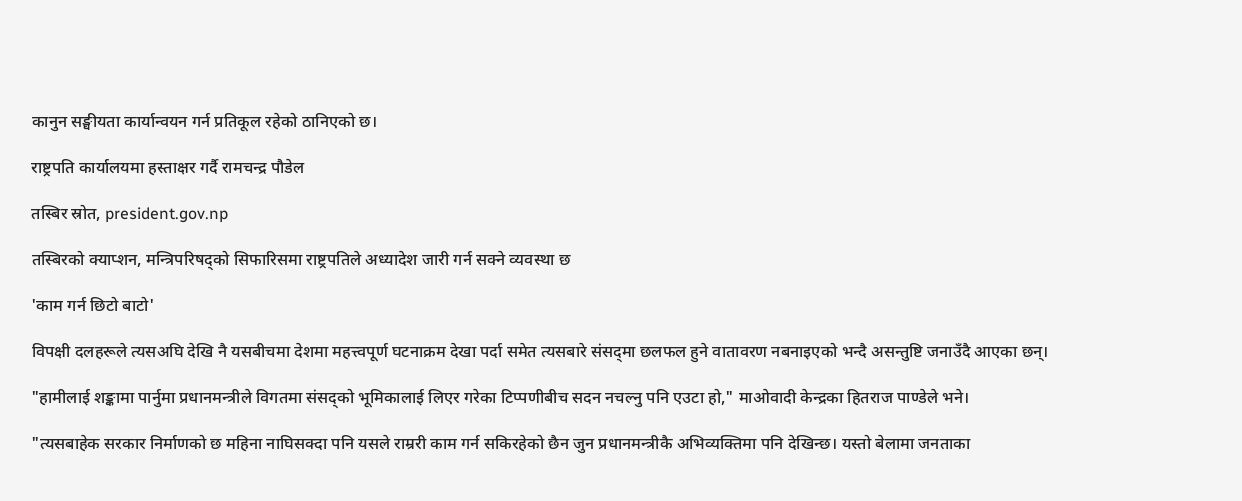कानुन सङ्घीयता कार्यान्वयन गर्न प्रतिकूल रहेको ठानिएको छ।

राष्ट्रपति कार्यालयमा हस्ताक्षर गर्दै रामचन्द्र पौडेल

तस्बिर स्रोत, president.gov.np

तस्बिरको क्याप्शन, मन्त्रिपरिषद्को सिफारिसमा राष्ट्रपतिले अध्यादेश जारी गर्न सक्ने व्यवस्था छ

'काम गर्न छिटो बाटो'

विपक्षी दलहरूले त्यसअघि देखि नै यसबीचमा देशमा महत्त्वपूर्ण घटनाक्रम देखा पर्दा समेत त्यसबारे संसद्‍मा छलफल हुने वातावरण नबनाइएको भन्दै असन्तुष्टि जनाउँदै आएका छन्।

"हामीलाई शङ्कामा पार्नुमा प्रधानमन्त्रीले विगतमा संसद्‍को भूमिकालाई लिएर गरेका टिप्पणीबीच सदन नचल्नु पनि एउटा हो," माओवादी केन्द्रका हितराज पाण्डेले भने।

"त्यसबाहेक सरकार निर्माणको छ महिना नाघिसक्दा पनि यसले राम्ररी काम गर्न सकिरहेको छैन जुन प्रधानमन्त्रीकै अभिव्यक्तिमा पनि देखिन्छ। यस्तो बेलामा जनताका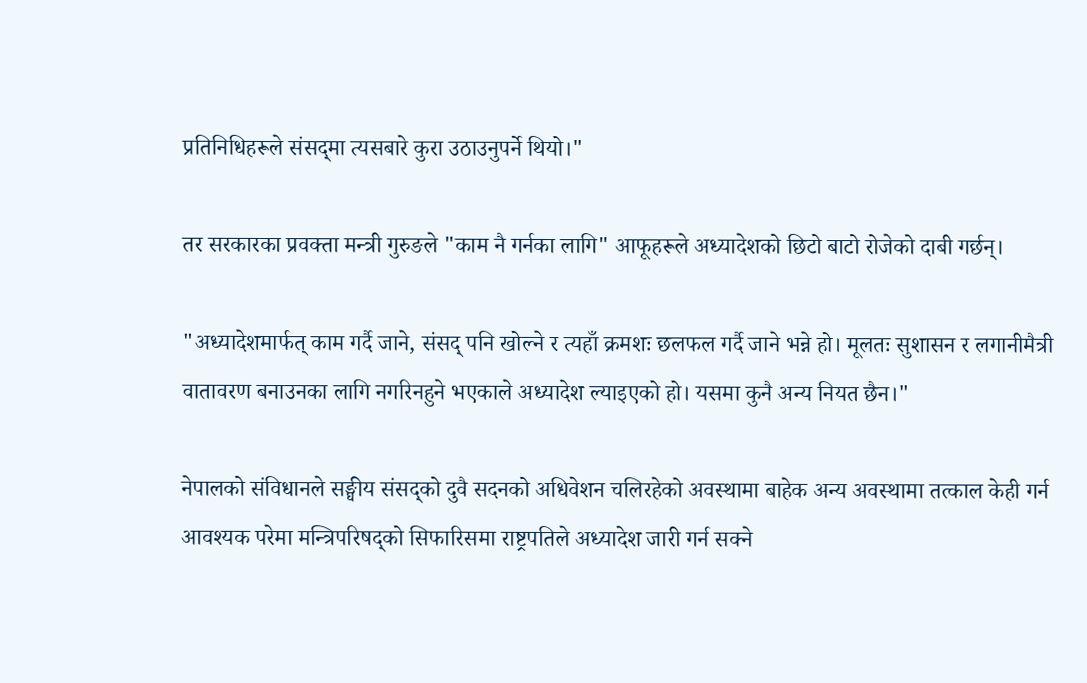प्रतिनिधिहरूले संसद्‍मा त्यसबारे कुरा उठाउनुपर्ने थियो।"

तर सरकारका प्रवक्ता मन्त्री गुरुङले "काम नै गर्नका लागि" आफूहरूले अध्यादेशको छिटो बाटो रोजेको दाबी गर्छन्।

"अध्यादेशमार्फत् काम गर्दै जाने, संसद् पनि खोल्ने र त्यहाँ क्रमशः छलफल गर्दै जाने भन्ने हो। मूलतः सुशासन र लगानीमैत्री वातावरण बनाउनका लागि नगरिनहुने भएकाले अध्यादेश ल्याइएको हो। यसमा कुनै अन्य नियत छैन।"

नेपालको संविधानले सङ्घीय संसद्को दुवै सदनको अधिवेशन चलिरहेको अवस्थामा बाहेक अन्य अवस्थामा तत्काल केही गर्न आवश्यक परेमा मन्त्रिपरिषद्को सिफारिसमा राष्ट्रपतिले अध्यादेश जारी गर्न सक्ने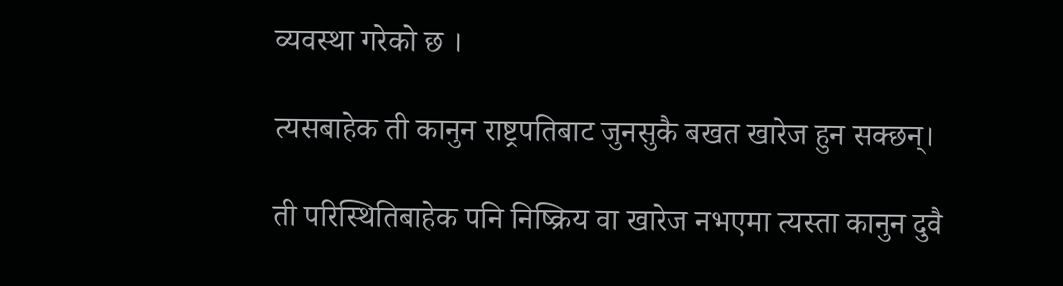व्यवस्था गरेको छ ।

त्यसबाहेक ती कानुन राष्ट्रपतिबाट जुनसुकै बखत खारेज हुन सक्छन्।

ती परिस्थितिबाहेक पनि निष्क्रिय वा खारेज नभएमा त्यस्ता कानुन दुवै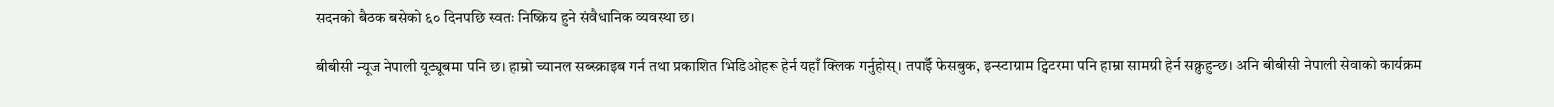सदनको बैठक बसेको ६० दिनपछि स्वतः निष्क्रिय हुने संवैधानिक व्यवस्था छ।

बीबीसी न्यूज नेपाली यूट्यूबमा पनि छ। हाम्रो च्यानल सब्स्क्राइब गर्न तथा प्रकाशित भिडिओहरू हेर्न यहाँ क्लिक गर्नुहोस्। तपाईँ फेसबुक, इन्स्टाग्राम ट्विटरमा पनि हाम्रा सामग्री हेर्न सक्नुहुन्छ। अनि बीबीसी नेपाली सेवाको कार्यक्रम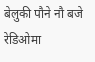बेलुकी पौने नौ बजे रेडिओमा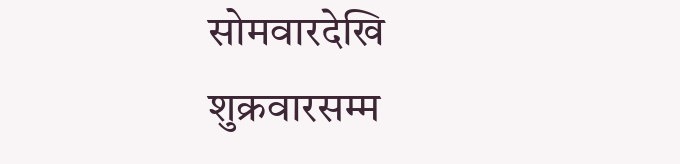सोमवारदेखि शुक्रवारसम्म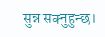सुन्न सक्नुहुन्छ।